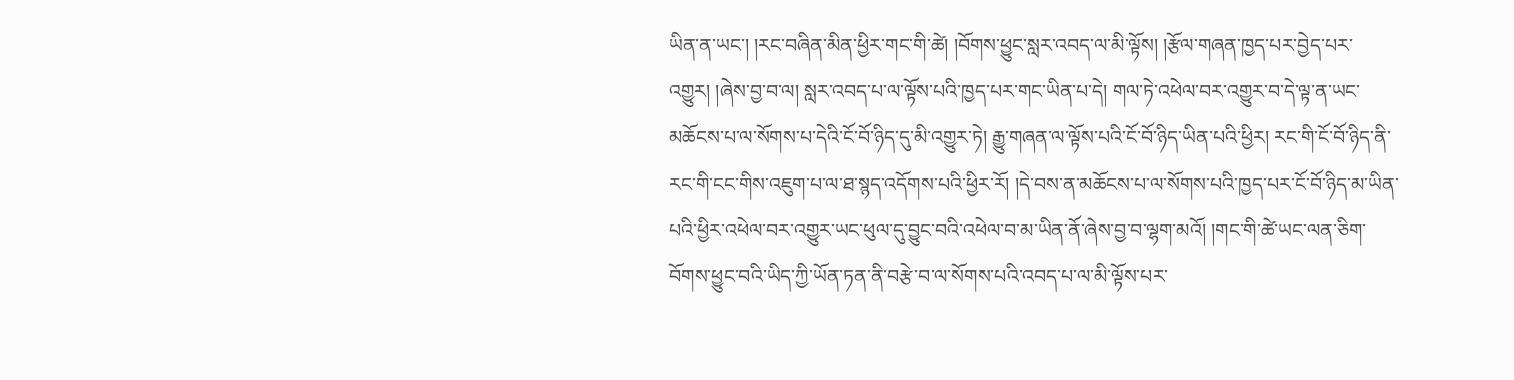ཡིན་ན་ཡང་། །རང་བཞིན་མིན་ཕྱིར་གང་གི་ཚེ། །བོགས་ཕྱུང་སླར་འབད་ལ་མི་ལྟོས། །རྩོལ་གཞན་ཁྱད་པར་བྱེད་པར་འགྱུར། །ཞེས་བྱ་བ་ལ། སླར་འབད་པ་ལ་ལྟོས་པའི་ཁྱད་པར་གང་ཡིན་པ་དེ། གལ་ཏེ་འཕེལ་བར་འགྱུར་བ་དེ་ལྟ་ན་ཡང་མཆོངས་པ་ལ་སོགས་པ་དེའི་ངོ་བོ་ཉིད་དུ་མི་འགྱུར་ཏེ། རྒྱུ་གཞན་ལ་ལྟོས་པའི་ངོ་བོ་ཉིད་ཡིན་པའི་ཕྱིར། རང་གི་ངོ་བོ་ཉིད་ནི་རང་གི་ངང་གིས་འཇུག་པ་ལ་ཐ་སྙད་འདོགས་པའི་ཕྱིར་རོ། །དེ་བས་ན་མཆོངས་པ་ལ་སོགས་པའི་ཁྱད་པར་ངོ་བོ་ཉིད་མ་ཡིན་པའི་ཕྱིར་འཕེལ་བར་འགྱུར་ཡང་ཕུལ་དུ་བྱུང་བའི་འཕེལ་བ་མ་ཡིན་ནོ་ཞེས་བྱ་བ་ལྷག་མའོ། །གང་གི་ཚེ་ཡང་ལན་ཅིག་བོགས་ཕྱུང་བའི་ཡིད་ཀྱི་ཡོན་ཏན་ནི་བརྩེ་བ་ལ་སོགས་པའི་འབད་པ་ལ་མི་ལྟོས་པར་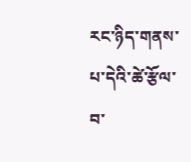རང་ཉིད་གནས་པ་དེའི་ཚེ་རྩོལ་བ་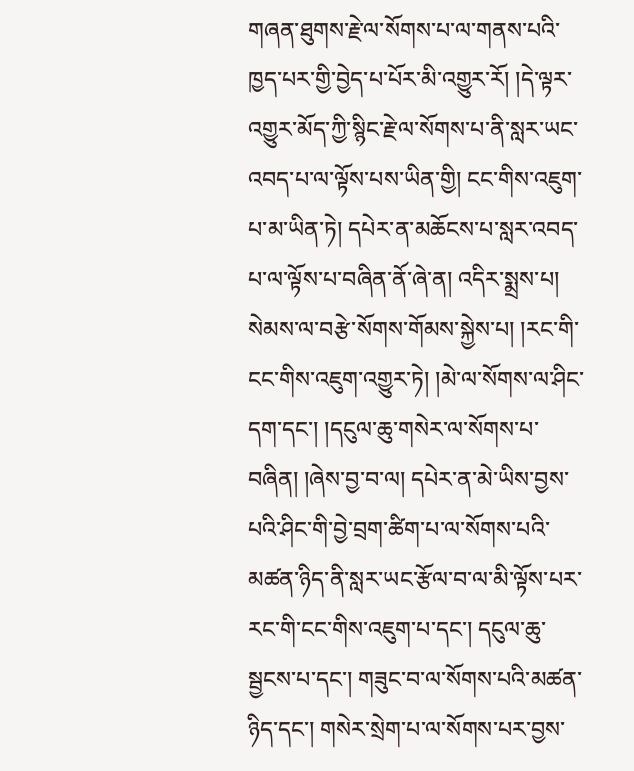གཞན་ཐུགས་རྗེ་ལ་སོགས་པ་ལ་གནས་པའི་ཁྱད་པར་གྱི་བྱེད་པ་པོར་མི་འགྱུར་རོ། །དེ་ལྟར་འགྱུར་མོད་ཀྱི་སྙིང་རྗེ་ལ་སོགས་པ་ནི་སླར་ཡང་འབད་པ་ལ་ལྟོས་པས་ཡིན་གྱི། ངང་གིས་འཇུག་པ་མ་ཡིན་ཏེ། དཔེར་ན་མཆོངས་པ་སླར་འབད་པ་ལ་ལྟོས་པ་བཞིན་ནོ་ཞེ་ན། འདིར་སྨྲས་པ། སེམས་ལ་བརྩེ་སོགས་གོམས་སྐྱེས་པ། །རང་གི་ངང་གིས་འཇུག་འགྱུར་ཏེ། །མེ་ལ་སོགས་ལ་ཤིང་དག་དང་། །དངུལ་ཆུ་གསེར་ལ་སོགས་པ་བཞིན། །ཞེས་བྱ་བ་ལ། དཔེར་ན་མེ་ཡིས་བྱས་པའི་ཤིང་གི་བྱེ་བྲག་ཚིག་པ་ལ་སོགས་པའི་མཚན་ཉིད་ནི་སླར་ཡང་རྩོལ་བ་ལ་མི་ལྟོས་པར་རང་གི་ངང་གིས་འཇུག་པ་དང་། དངུལ་ཆུ་སྦྱངས་པ་དང་། གཟུང་བ་ལ་སོགས་པའི་མཚན་ཉིད་དང་། གསེར་སྲེག་པ་ལ་སོགས་པར་བྱས་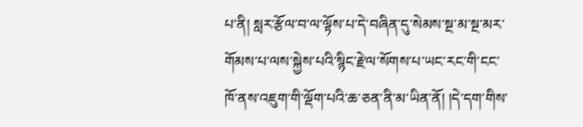པ་ནི། སླར་རྩོལ་བ་ལ་ལྟོས་པ་དེ་བཞིན་དུ་སེམས་སྔ་མ་སྔ་མར་གོམས་པ་ལས་སྐྱེས་པའི་སྙིང་རྗེ་ལ་སོགས་པ་ཡང་རང་གི་ངང་ཁོ་ནས་འཇུག་གི་ལྡོག་པའི་ཆ་ཅན་ནི་མ་ཡིན་ནོ། །དེ་དག་གིས་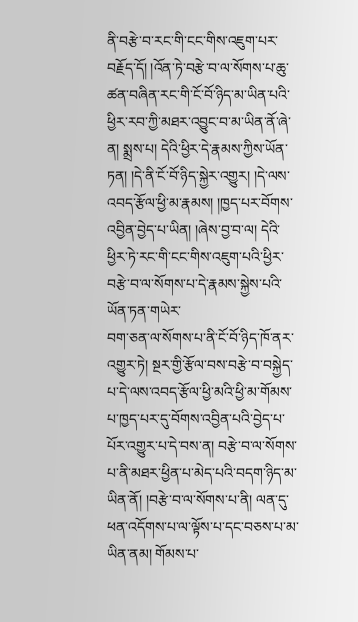ནི་བརྩེ་བ་རང་གི་ངང་གིས་འཇུག་པར་བརྗོད་དོ། །འོན་ཏེ་བརྩེ་བ་ལ་སོགས་པ་ཆུ་ཚན་བཞིན་རང་གི་ངོ་བོ་ཉིད་མ་ཡིན་པའི་ཕྱིར་རབ་ཀྱི་མཐར་འབྱུང་བ་མ་ཡིན་ནོ་ཞེ་ན། སྨྲས་པ། དེའི་ཕྱིར་དེ་རྣམས་ཀྱིས་ཡོན་ཏན། །དེ་ནི་ངོ་བོ་ཉིད་སྐྱེར་འགྱུར། །དེ་ལས་འབད་རྩོལ་ཕྱི་མ་རྣམས། །ཁྱད་པར་བོགས་འབྱིན་བྱེད་པ་ཡིན། །ཞེས་བྱ་བ་ལ། དེའི་ཕྱིར་ཏེ་རང་གི་ངང་གིས་འཇུག་པའི་ཕྱིར་བརྩེ་བ་ལ་སོགས་པ་དེ་རྣམས་སྐྱེས་པའི་ཡོན་ཏན་གཡེར་
བག་ཅན་ལ་སོགས་པ་ནི་ངོ་བོ་ཉིད་ཁོ་ནར་འགྱུར་ཏེ། སྔར་གྱི་རྩོལ་བས་བརྩེ་བ་བསྐྱེད་པ་དེ་ལས་འབད་རྩོལ་ཕྱི་མའི་ཕྱི་མ་གོམས་པ་ཁྱད་པར་དུ་བོགས་འབྱིན་པའི་བྱེད་པ་པོར་འགྱུར་པ་དེ་བས་ན། བརྩེ་བ་ལ་སོགས་པ་ནི་མཐར་ཕྱིན་པ་མེད་པའི་བདག་ཉིད་མ་ཡིན་ནོ། །བརྩེ་བ་ལ་སོགས་པ་ནི། ལན་དུ་ཕན་འདོགས་པ་ལ་ལྟོས་པ་དང་བཅས་པ་མ་ཡིན་ནམ། གོམས་པ་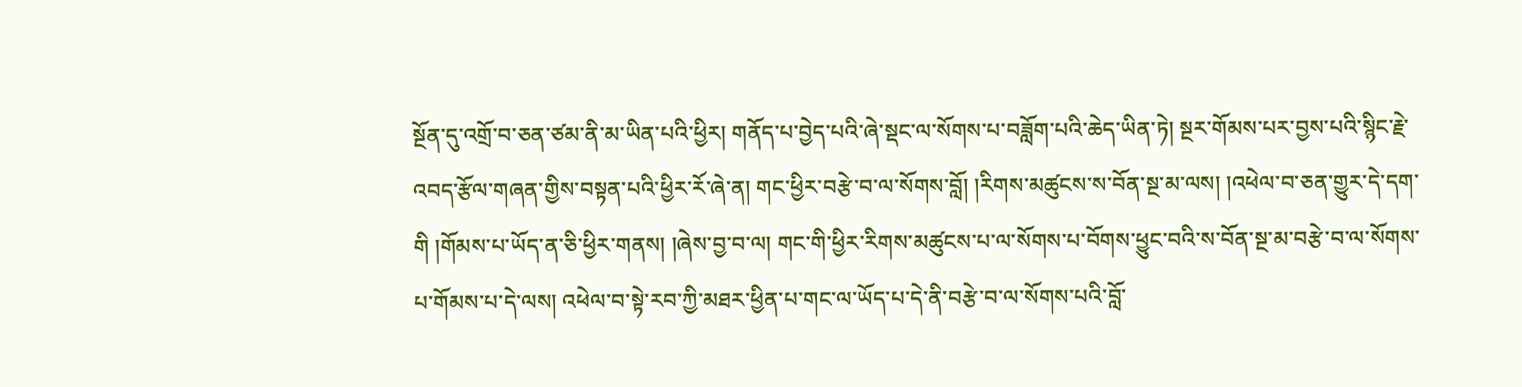སྔོན་དུ་འགྲོ་བ་ཅན་ཙམ་ནི་མ་ཡིན་པའི་ཕྱིར། གནོད་པ་བྱེད་པའི་ཞེ་སྡང་ལ་སོགས་པ་བཟློག་པའི་ཆེད་ཡིན་ཏེ། སྔར་གོམས་པར་བྱས་པའི་སྙིང་རྗེ་འབད་རྩོལ་གཞན་གྱིས་བསྟན་པའི་ཕྱིར་རོ་ཞེ་ན། གང་ཕྱིར་བརྩེ་བ་ལ་སོགས་བློ། །རིགས་མཚུངས་ས་བོན་སྔ་མ་ལས། །འཕེལ་བ་ཅན་གྱུར་དེ་དག་གི །གོམས་པ་ཡོད་ན་ཅི་ཕྱིར་གནས། །ཞེས་བྱ་བ་ལ། གང་གི་ཕྱིར་རིགས་མཚུངས་པ་ལ་སོགས་པ་བོགས་ཕྱུང་བའི་ས་བོན་སྔ་མ་བརྩེ་བ་ལ་སོགས་པ་གོམས་པ་དེ་ལས། འཕེལ་བ་སྟེ་རབ་ཀྱི་མཐར་ཕྱིན་པ་གང་ལ་ཡོད་པ་དེ་ནི་བརྩེ་བ་ལ་སོགས་པའི་བློ་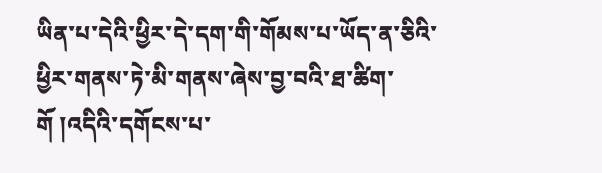ཡིན་པ་དེའི་ཕྱིར་དེ་དག་གི་གོམས་པ་ཡོད་ན་ཅིའི་ཕྱིར་གནས་ཏེ་མི་གནས་ཞེས་བྱ་བའི་ཐ་ཚིག་གོ །འདིའི་དགོངས་པ་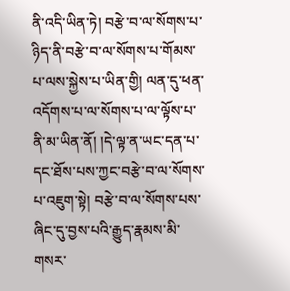ནི་འདི་ཡིན་ཏེ། བརྩེ་བ་ལ་སོགས་པ་ཉིད་ནི་བརྩེ་བ་ལ་སོགས་པ་གོམས་པ་ལས་སྐྱེས་པ་ཡིན་གྱི། ལན་དུ་ཕན་འདོགས་པ་ལ་སོགས་པ་ལ་ལྟོས་པ་ནི་མ་ཡིན་ནོ། །དེ་ལྟ་ན་ཡང་དན་པ་དང་ཐོས་པས་ཀྱང་བརྩེ་བ་ལ་སོགས་པ་འཇུག་སྟེ། བརྩེ་བ་ལ་སོགས་པས་ཞིང་དུ་བྱས་པའི་རྒྱུད་རྣམས་མི་གསར་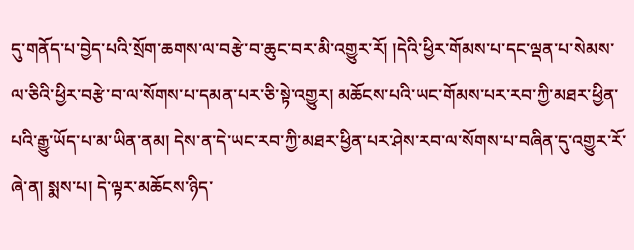དུ་གནོད་པ་བྱེད་པའི་སྲོག་ཆགས་ལ་བརྩེ་བ་ཆུང་བར་མི་འགྱུར་རོ། །དེའི་ཕྱིར་གོམས་པ་དང་ལྡན་པ་སེམས་ལ་ཅིའི་ཕྱིར་བརྩེ་བ་ལ་སོགས་པ་དམན་པར་ཅི་སྟེ་འགྱུར། མཆོངས་པའི་ཡང་གོམས་པར་རབ་ཀྱི་མཐར་ཕྱིན་པའི་རྒྱུ་ཡོད་པ་མ་ཡིན་ནམ། དེས་ན་དེ་ཡང་རབ་ཀྱི་མཐར་ཕྱིན་པར་ཤེས་རབ་ལ་སོགས་པ་བཞིན་དུ་འགྱུར་རོ་ཞེ་ན། སྨས་པ། དེ་ལྟར་མཆོངས་ཉིད་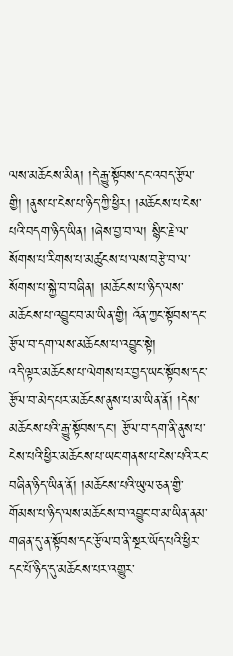ལས་མཆོངས་མིན། །དེ་རྒྱུ་སྟོབས་དང་འབད་རྩོལ་གྱི། །ནུས་པ་ངེས་པ་ཉིད་ཀྱི་ཕྱིར། །མཆོངས་པ་ངེས་པའི་བདག་ཉིད་ཡིན། །ཞེས་བྱ་བ་ལ། སྙིང་རྗེ་ལ་སོགས་པ་རིགས་པ་མཚུངས་པ་ལས་བརྩེ་བ་ལ་སོགས་པ་སྐྱེ་བ་བཞིན། །མཆོངས་པ་ཉིད་ལས་མཆོངས་པ་འབྱུང་བ་མ་ཡིན་གྱི། འོན་ཀྱང་སྟོབས་དང་རྩོལ་བ་དག་ལས་མཆོངས་པ་འབྱུང་སྟེ།
འདི་ལྟར་མཆོངས་པ་ལེགས་པར་བྱད་ཡང་སྟོབས་དང་རྩོལ་བ་མེད་པར་མཆོངས་ནུས་པ་མ་ཡིན་ནོ། །དེས་མཆོངས་པའི་རྒྱུ་སྟོབས་དང་། རྩོལ་བ་དག་ནི་ནུས་པ་ངེས་པའི་ཕྱིར་མཆོངས་པ་ཡང་གནས་པ་ངེས་པའི་རང་བཞིན་ཉིད་ཡིན་ནོ། །མཆོངས་པའི་ཡུལ་ཅན་གྱི་གོམས་པ་ཉིད་ལས་མཆོངས་བ་འབྱུང་བ་མ་ཡིན་ནམ་གཞན་དུ་ན་སྟོབས་དང་རྩོལ་བ་ནི་སྔར་ཡོད་པའི་ཕྱིར་དང་པོ་ཉིད་དུ་མཆོངས་པར་འགྱུར་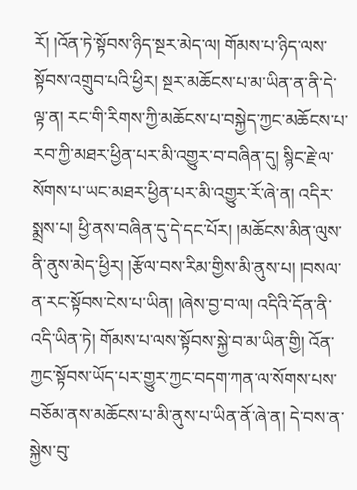རོ། །འོན་ཏེ་སྟོབས་ཉིད་སྔར་མེད་ལ། གོམས་པ་ཉིད་ལས་སྟོབས་འགྲུབ་པའི་ཕྱིར། སྔར་མཆོངས་པ་མ་ཡིན་ན་ནི་དེ་ལྟ་ན། རང་གི་རིགས་ཀྱི་མཆོངས་པ་བསྐྱེད་ཀྱང་མཆོངས་པ་རབ་ཀྱི་མཐར་ཕྱིན་པར་མི་འགྱུར་བ་བཞིན་དུ། སྙིང་རྗེ་ལ་སོགས་པ་ཡང་མཐར་ཕྱིན་པར་མི་འགྱུར་རོ་ཞེ་ན། འདིར་སྨྲས་པ། ཕྱི་ནས་བཞིན་དུ་དེ་དང་པོར། །མཆོངས་མིན་ལུས་ནི་ནུས་མེད་ཕྱིར། །རྩོལ་བས་རིམ་གྱིས་མི་ནུས་པ། །བསལ་ན་རང་སྟོབས་ངེས་པ་ཡིན། །ཞེས་བྱ་བ་ལ། འདིའི་དོན་ནི་འདི་ཡིན་ཏེ། གོམས་པ་ལས་སྟོབས་སྐྱེ་བ་མ་ཡིན་གྱི། འོན་ཀྱང་སྟོབས་ཡོད་པར་གྱུར་ཀྱང་བདག་ཀན་ལ་སོགས་པས་བཅོམ་ནས་མཆོངས་པ་མི་ནུས་པ་ཡིན་ནོ་ཞེ་ན། དེ་བས་ན་སྐྱེས་བུ་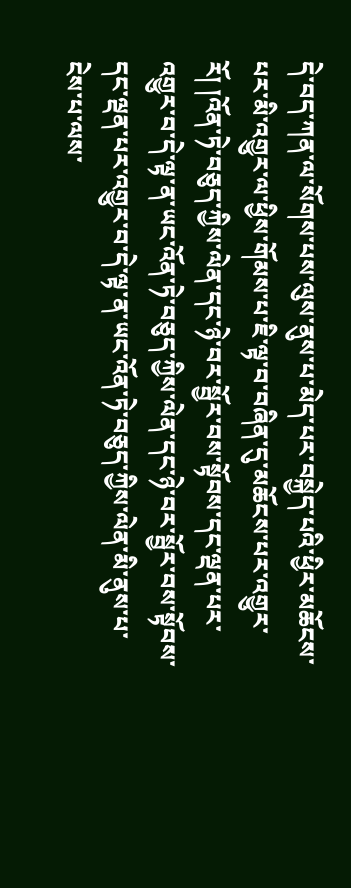དེ་བད་ཀན་ལ་སོགས་པས་ལུས་ནུས་པ་མེད་པར་བསྐྱེད་པའི་ཕྱིར་མཆོངས་པར་མི་འགྱུར་ལ་ཕྱིས་གོམས་པ་ཇི་ལྟ་བ་བཞིན་དུ་མཆོངས་པར་འགྱུར་རོ། །འོན་ཏེ་བཅུད་ཀྱིས་ལེན་དང་ཉེ་བར་སྦྱོར་བས་སྟོབས་དང་ལྡན་པར་འགྱུར་བ་དེ་ལྟ་ན་ཡང་འོན་ཏེ་བཅུད་ཀྱིས་ལེན་དང་ཉེ་བར་སྦྱོར་བས་སྟོབས་དང་ལྡན་པར་འགྱུར་བ་དེ་ལྟ་ན་ཡང་འོན་ཏེ་བཅུད་ཀྱིས་ལེན་མི་ནུས་པ་ངེས་པ་ལས་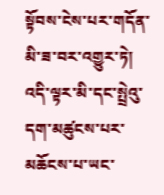སྟོབས་ངེས་པར་གདོན་མི་ཟ་བར་འགྱུར་ཏེ། འདི་ལྟར་མི་དང་སྤྲེའུ་དག་མཚུངས་པར་མཆོངས་པ་ཡང་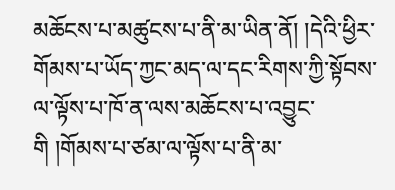མཆོངས་པ་མཚུངས་པ་ནི་མ་ཡིན་ནོ། །དེའི་ཕྱིར་གོམས་པ་ཡོད་ཀྱང་མད་ལ་དང་རིགས་ཀྱི་སྟོབས་ལ་ལྟོས་པ་ཁོ་ན་ལས་མཆོངས་པ་འབྱུང་གི །གོམས་པ་ཙམ་ལ་ལྟོས་པ་ནི་མ་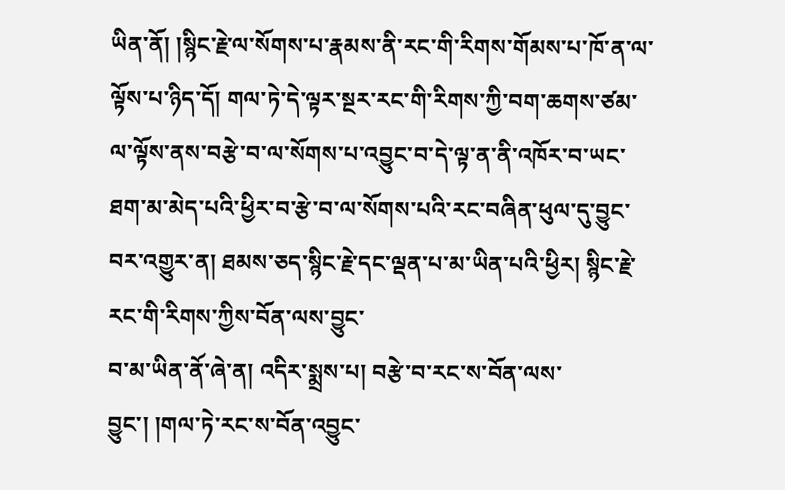ཡིན་ནོ། །སྙིང་རྗེ་ལ་སོགས་པ་རྣམས་ནི་རང་གི་རིགས་གོམས་པ་ཁོ་ན་ལ་ལྟོས་པ་ཉིད་དོ། གལ་ཏེ་དེ་ལྟར་སྔར་རང་གི་རིགས་ཀྱི་བག་ཆགས་ཙམ་ལ་ལྟོས་ནས་བརྩེ་བ་ལ་སོགས་པ་འབྱུང་བ་དེ་ལྟ་ན་ནི་འཁོར་བ་ཡང་ཐག་མ་མེད་པའི་ཕྱིར་བ་རྩེ་བ་ལ་སོགས་པའི་རང་བཞིན་ཕུལ་དུ་བྱུང་བར་འགྱུར་ན། ཐམས་ཅད་སྙིང་རྗེ་དང་ལྡན་པ་མ་ཡིན་པའི་ཕྱིར། སྙིང་རྗེ་རང་གི་རིགས་ཀྱིས་བོན་ལས་བྱུང་
བ་མ་ཡིན་ནོ་ཞེ་ན། འདིར་སྨྲས་པ། བརྩེ་བ་རང་ས་བོན་ལས་བྱུང་། །གལ་ཏེ་རང་ས་བོན་འབྱུང་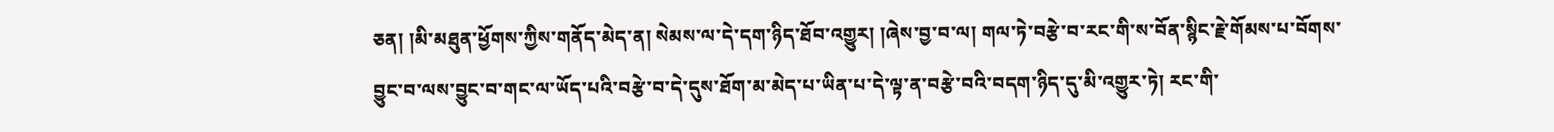ཅན། །མི་མཐུན་ཕྱོགས་ཀྱིས་གནོད་མེད་ན། སེམས་ལ་དེ་དག་ཉིད་ཐོབ་འགྱུར། །ཞེས་བྱ་བ་ལ། གལ་ཏེ་བརྩེ་བ་རང་གི་ས་བོན་སྙིང་རྗེ་གོམས་པ་བོགས་བྱུང་བ་ལས་བྱུང་བ་གང་ལ་ཡོད་པའི་བརྩེ་བ་དེ་དུས་ཐོག་མ་མེད་པ་ཡིན་པ་དེ་ལྟ་ན་བརྩེ་བའི་བདག་ཉིད་དུ་མི་འགྱུར་ཏེ། རང་གི་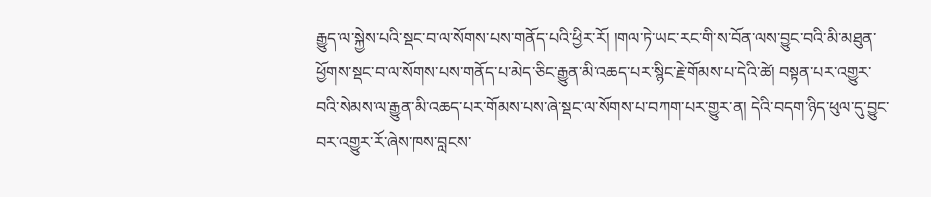རྒྱུད་ལ་སྐྱེས་པའི་སྡང་བ་ལ་སོགས་པས་གནོད་པའི་ཕྱིར་རོ། །གལ་ཏེ་ཡང་རང་གི་ས་བོན་ལས་བྱུང་བའི་མི་མཐུན་ཕྱོགས་སྡང་བ་ལ་སོགས་པས་གནོད་པ་མེད་ཅིང་རྒྱུན་མི་འཆད་པར་སྙིང་རྗེ་གོམས་པ་དེའི་ཚེ། བསྟན་པར་འགྱུར་བའི་སེམས་ལ་རྒྱུན་མི་འཆད་པར་གོམས་པས་ཞེ་སྡང་ལ་སོགས་པ་བཀག་པར་གྱུར་ན། དེའི་བདག་ཉིད་ཕུལ་དུ་བྱུང་བར་འགྱུར་རོ་ཞེས་ཁས་བླངས་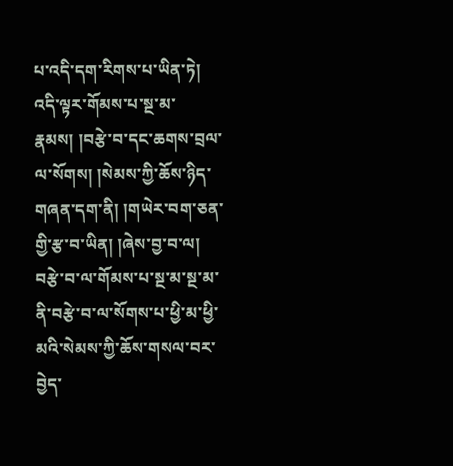པ་འདི་དག་རིགས་པ་ཡིན་ཏེ། འདི་ལྟར་གོམས་པ་སྔ་མ་རྣམས། །བརྩེ་བ་དང་ཆགས་བྲལ་ལ་སོགས། །སེམས་ཀྱི་ཆོས་ཉིད་གཞན་དག་ནི། །གཡེར་བག་ཅན་གྱི་རྩ་བ་ཡིན། །ཞེས་བྱ་བ་ལ། བརྩེ་བ་ལ་གོམས་པ་སྔ་མ་སྔ་མ་ནི་བརྩེ་བ་ལ་སོགས་པ་ཕྱི་མ་ཕྱི་མའི་སེམས་ཀྱི་ཆོས་གསལ་བར་བྱེད་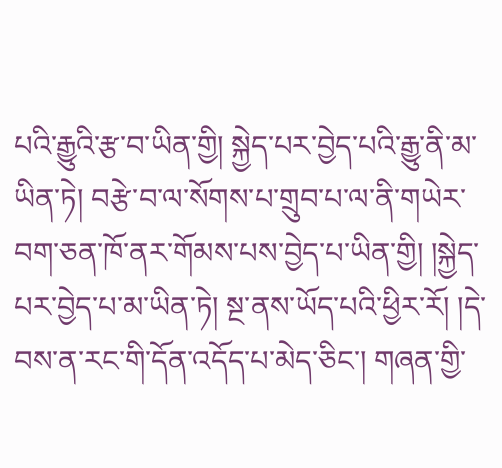པའི་རྒྱུའི་རྩ་བ་ཡིན་གྱི། སྐྱེད་པར་བྱེད་པའི་རྒྱུ་ནི་མ་ཡིན་ཏེ། བརྩེ་བ་ལ་སོགས་པ་གྲུབ་པ་ལ་ནི་གཡེར་བག་ཅན་ཁོ་ནར་གོམས་པས་བྱེད་པ་ཡིན་གྱི། །སྐྱེད་པར་བྱེད་པ་མ་ཡིན་ཏེ། སྔ་ནས་ཡོད་པའི་ཕྱིར་རོ། །དེ་བས་ན་རང་གི་དོན་འདོད་པ་མེད་ཅིང་། གཞན་གྱི་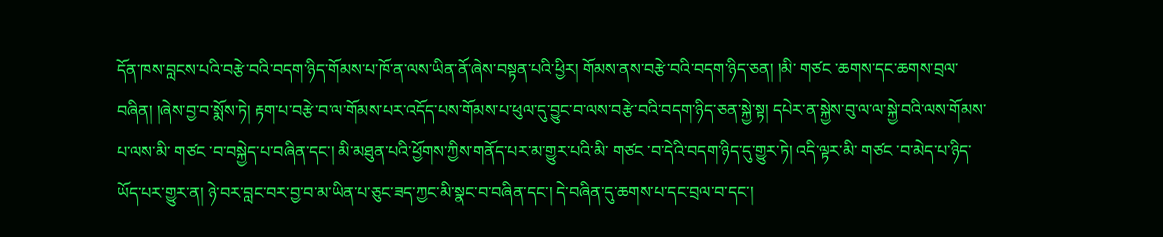དོན་ཁས་བླངས་པའི་བརྩེ་བའི་བདག་ཉིད་གོམས་པ་ཁོ་ན་ལས་ཡིན་ནོ་ཞེས་བསྟན་པའི་ཕྱིར། གོམས་ནས་བརྩེ་བའི་བདག་ཉིད་ཅན། །མི་ གཙང ་ཆགས་དང་ཆགས་བྲལ་བཞིན། །ཞེས་བྱ་བ་སྨོས་ཏེ། རྟག་པ་བརྩེ་བ་ལ་གོམས་པར་འདོད་པས་གོམས་པ་ཕུལ་དུ་བྱུང་བ་ལས་བརྩེ་བའི་བདག་ཉིད་ཅན་སྐྱེ་སྟ། དཔེར་ན་སྐྱེས་བུ་ལ་ལ་སྐྱེ་བའི་ལས་གོམས་པ་ལས་མི་ གཙང ་བ་བསྐྱེད་པ་བཞིན་དང་། མི་མཐུན་པའི་ཕྱོགས་ཀྱིས་གནོད་པར་མ་གྱུར་པའི་མི་ གཙང ་བ་དེའི་བདག་ཉིད་དུ་གྱུར་ཏེ། འདི་ལྟར་མི་ གཙང ་བ་མེད་པ་ཉིད་ཡོད་པར་གྱུར་ན། ཉེ་བར་བླང་བར་བྱ་བ་མ་ཡིན་པ་ཅུང་ཟད་ཀྱང་མི་སྣང་བ་བཞིན་དང་། དེ་བཞིན་དུ་ཆགས་པ་དང་བྲལ་བ་དང་།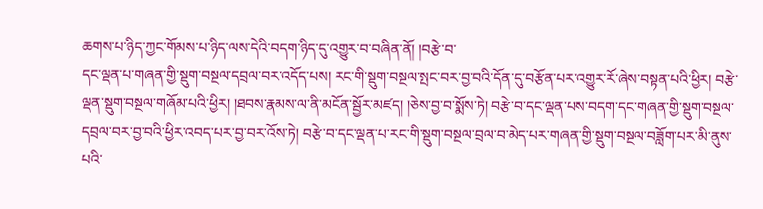ཆགས་པ་ཉིད་ཀྱང་གོམས་པ་ཉིད་ལས་དེའི་བདག་ཉིད་དུ་འགྱུར་བ་བཞིན་ནོ། །བརྩེ་བ་
དང་ལྡན་པ་གཞན་གྱི་སྡུག་བསྔལ་དབྲལ་བར་འདོད་པས། རང་གི་སྡུག་བསྔལ་སྤང་བར་བྱ་བའི་དོན་དུ་བརྩོན་པར་འགྱུར་རོ་ཞེས་བསྟན་པའི་ཕྱིར། བརྩེ་ལྡན་སྡུག་བསྔལ་གཞོམ་པའི་ཕྱིར། །ཐབས་རྣམས་ལ་ནི་མངོན་སྦྱོར་མཛད། །ཅེས་བྱ་བ་སྨོས་ཏེ། བརྩེ་བ་དང་ལྡན་པས་བདག་དང་གཞན་གྱི་སྡུག་བསྔལ་དབྲལ་བར་བྱ་བའི་ཕྱིར་འབད་པར་བྱ་བར་འོས་ཏེ། བརྩེ་བ་དང་ལྡན་པ་རང་གི་སྡུག་བསྔལ་བྲལ་བ་མེད་པར་གཞན་གྱི་སྡུག་བསྔལ་བཟློག་པར་མི་ནུས་པའི་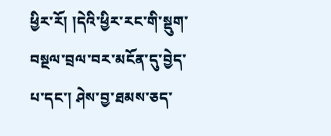ཕྱིར་རོ། །དེའི་ཕྱིར་རང་གི་སྡུག་བསྔལ་བྲལ་བར་མངོན་དུ་བྱེད་པ་དང་། ཤེས་བྱ་ཐམས་ཅད་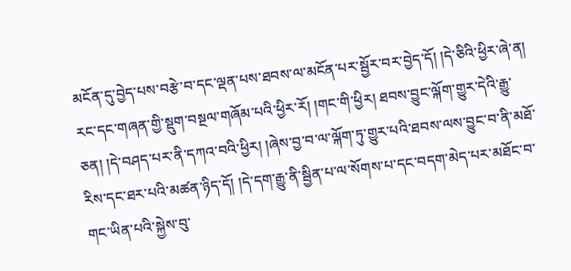མངོན་དུ་བྱེད་པས་བརྩེ་བ་དང་ལྡན་པས་ཐབས་ལ་མངོན་པར་སྦྱོར་བར་བྱེད་དོ། །དེ་ཅིའི་ཕྱིར་ཞེ་ན། རང་དང་གཞན་གྱི་སྡུག་བསྔལ་གཞོམ་པའི་ཕྱིར་རོ། །གང་གི་ཕྱིར། ཐབས་བྱུང་ལྐོག་གྱུར་དེའི་རྒྱུ་ཅན། །དེ་བཤད་པར་ནི་དཀའ་བའི་ཕྱིར། །ཞེས་བྱ་བ་ལ་ལྐོག་ཏུ་གྱུར་པའི་ཐབས་ལས་བྱུང་བ་ནི་མཐོ་རིས་དང་ཐར་པའི་མཚན་ཉིད་དོ། །དེ་དག་རྒྱུ་ནི་སྦྱིན་པ་ལ་སོགས་པ་དང་བདག་མེད་པར་མཐོང་བ་གང་ཡིན་པའི་སྐྱེས་བུ་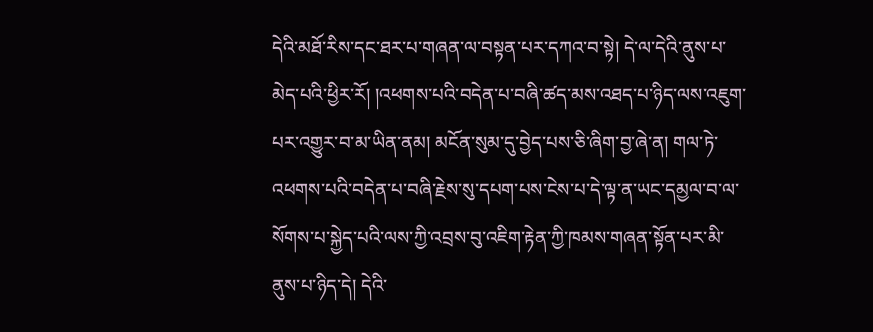དེའི་མཐོ་རིས་དང་ཐར་པ་གཞན་ལ་བསྟན་པར་དཀའ་བ་སྟེ། དེ་ལ་དེའི་ནུས་པ་མེད་པའི་ཕྱིར་རོ། །འཕགས་པའི་བདེན་པ་བཞི་ཚད་མས་འཐད་པ་ཉིད་ལས་འཇུག་པར་འགྱུར་བ་མ་ཡིན་ནམ། མངོན་སུམ་དུ་བྱེད་པས་ཅི་ཞིག་བྱ་ཞེ་ན། གལ་ཏེ་འཕགས་པའི་བདེན་པ་བཞི་རྗེས་སུ་དཔག་པས་ངེས་པ་དེ་ལྟ་ན་ཡང་དམྱལ་བ་ལ་སོགས་པ་སྐྱེད་པའི་ལས་ཀྱི་འབྲས་བུ་འཇིག་རྟེན་ཀྱི་ཁམས་གཞན་སྟོན་པར་མི་ནུས་པ་ཉིད་དེ། དེའི་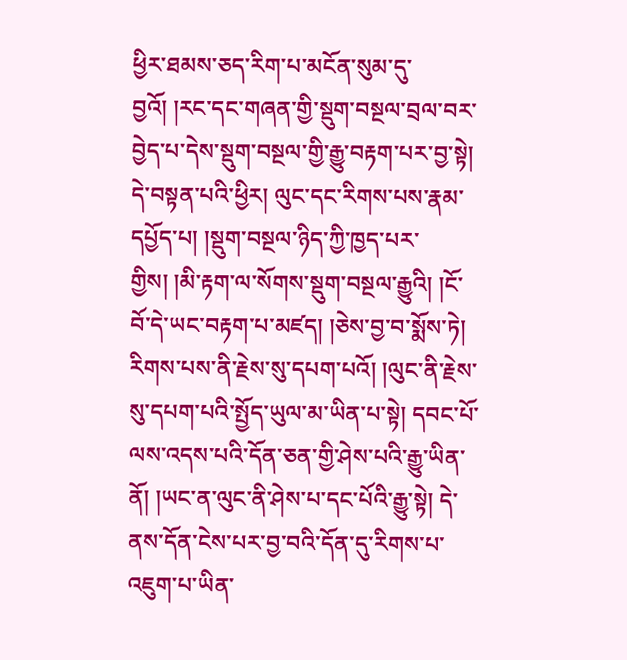ཕྱིར་ཐམས་ཅད་རིག་པ་མངོན་སུམ་དུ་བྱའོ། །རང་དང་གཞན་གྱི་སྡུག་བསྔལ་བྲལ་བར་བྱེད་པ་དེས་སྡུག་བསྔལ་གྱི་རྒྱུ་བརྟག་པར་བྱ་སྟེ། དེ་བསྟན་པའི་ཕྱིར། ལུང་དང་རིགས་པས་རྣམ་དཔྱོད་པ། །སྡུག་བསྔལ་ཉིད་ཀྱི་ཁྱད་པར་གྱིས། །མི་རྟག་ལ་སོགས་སྡུག་བསྔལ་རྒྱུའི། །ངོ་བོ་དེ་ཡང་བརྟག་པ་མཛད། །ཅེས་བྱ་བ་སྨོས་ཏེ། རིགས་པས་ནི་རྗེས་སུ་དཔག་པའོ། །ལུང་ནི་རྗེས་སུ་དཔག་པའི་སྤྱོད་ཡུལ་མ་ཡིན་པ་སྟེ། དབང་པོ་ལས་འདས་པའི་དོན་ཅན་གྱི་ཤེས་པའི་རྒྱུ་ཡིན་ནོ། །ཡང་ན་ལུང་ནི་ཤེས་པ་དང་པོའི་རྒྱུ་སྟེ། དེ་ནས་དོན་ངེས་པར་བྱ་བའི་དོན་དུ་རིགས་པ་འཇུག་པ་ཡིན་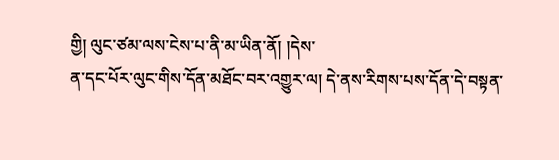གྱི། ལུང་ཙམ་ལས་ངེས་པ་ནི་མ་ཡིན་ནོ། །དེས་
ན་དང་པོར་ལུང་གིས་དོན་མཐོང་བར་འགྱུར་ལ། དེ་ནས་རིགས་པས་དོན་དེ་བསྟན་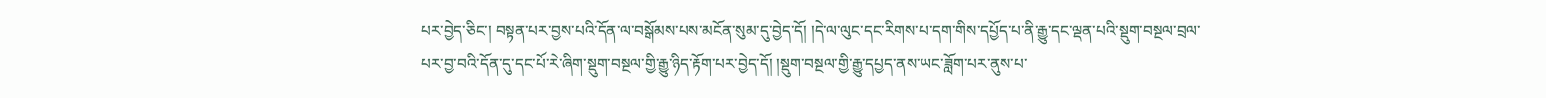པར་བྱེད་ཅིང་། བསྟན་པར་བྱས་པའི་དོན་ལ་བསྒོམས་པས་མངོན་སུམ་དུ་བྱེད་དོ། །དེ་ལ་ལུང་དང་རིགས་པ་དག་གིས་དཔྱོད་པ་ནི་རྒྱུ་དང་ལྡན་པའི་སྡུག་བསྔལ་བྲལ་པར་བྱ་བའི་དོན་དུ་དང་པོ་རེ་ཞིག་སྡུག་བསྔལ་གྱི་རྒྱུ་ཉིད་རྟོག་པར་བྱེད་དོ། །སྡུག་བསྔལ་གྱི་རྒྱུ་དཔྱད་ནས་ཡང་ཟློག་པར་ནུས་པ་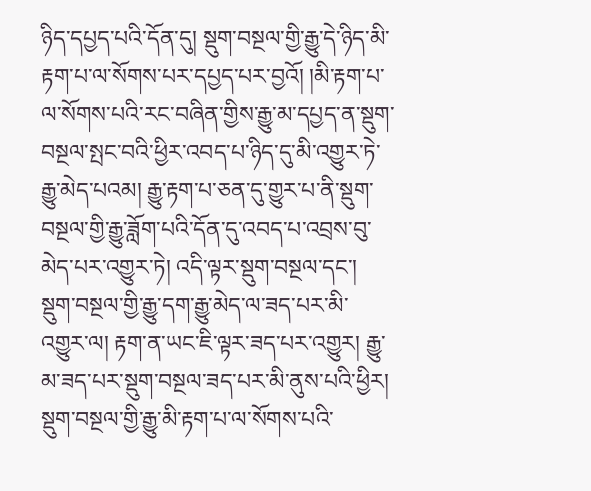ཉིད་དཔྱད་པའི་དོན་དུ། སྡུག་བསྔལ་གྱི་རྒྱུ་དེ་ཉིད་མི་རྟག་པ་ལ་སོགས་པར་དཔྱད་པར་བྱའོ། །མི་རྟག་པ་ལ་སོགས་པའི་རང་བཞིན་གྱིས་རྒྱུ་མ་དཔྱད་ན་སྡུག་བསྔལ་སྤང་བའི་ཕྱིར་འབད་པ་ཉིད་དུ་མི་འགྱུར་ཏེ་རྒྱུ་མེད་པའམ། རྒྱུ་རྟག་པ་ཅན་དུ་གྱུར་པ་ནི་སྡུག་བསྔལ་གྱི་རྒྱུ་ཟློག་པའི་དོན་དུ་འབད་པ་འབྲས་བུ་མེད་པར་འགྱུར་ཏེ། འདི་ལྟར་སྡུག་བསྔལ་དང་། སྡུག་བསྔལ་གྱི་རྒྱུ་དག་རྒྱུ་མེད་ལ་ཟད་པར་མི་འགྱུར་ལ། རྟག་ན་ཡང་ཇི་ལྟར་ཟད་པར་འགྱུར། རྒྱུ་མ་ཟད་པར་སྡུག་བསྔལ་ཟད་པར་མི་ནུས་པའི་ཕྱིར། སྡུག་བསྔལ་གྱི་རྒྱུ་མི་རྟག་པ་ལ་སོགས་པའི་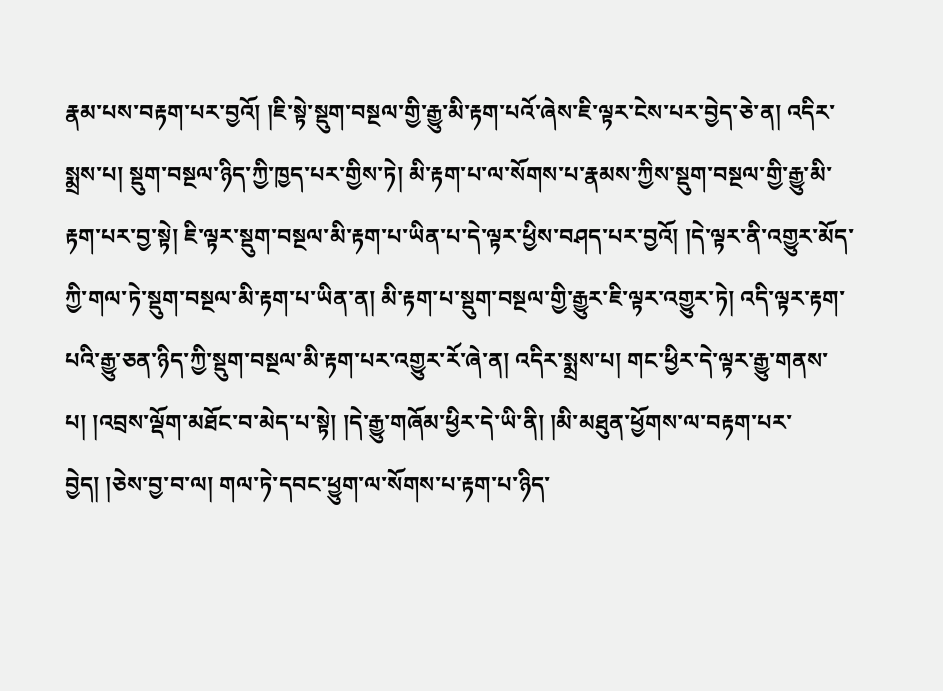རྣམ་པས་བརྟག་པར་བྱའོ། །ཇི་སྟེ་སྡུག་བསྔལ་གྱི་རྒྱུ་མི་རྟག་པའོ་ཞེས་ཇི་ལྟར་ངེས་པར་བྱེད་ཅེ་ན། འདིར་སྨྲས་པ། སྡུག་བསྔལ་ཉིད་ཀྱི་ཁྱད་པར་གྱིས་ཏེ། མི་རྟག་པ་ལ་སོགས་པ་རྣམས་ཀྱིས་སྡུག་བསྔལ་གྱི་རྒྱུ་མི་རྟག་པར་བྱ་སྟེ། ཇི་ལྟར་སྡུག་བསྔལ་མི་རྟག་པ་ཡིན་པ་དེ་ལྟར་ཕྱིས་བཤད་པར་བྱའོ། །དེ་ལྟར་ནི་འགྱུར་མོད་ཀྱི་གལ་ཏེ་སྡུག་བསྔལ་མི་རྟག་པ་ཡིན་ན། མི་རྟག་པ་སྡུག་བསྔལ་གྱི་རྒྱུར་ཇི་ལྟར་འགྱུར་ཏེ། འདི་ལྟར་རྟག་པའི་རྒྱུ་ཅན་ཉིད་ཀྱི་སྡུག་བསྔལ་མི་རྟག་པར་འགྱུར་རོ་ཞེ་ན། འདིར་སྨྲས་པ། གང་ཕྱིར་དེ་ལྟར་རྒྱུ་གནས་པ། །འབྲས་ལྡོག་མཐོང་བ་མེད་པ་སྟེ། །དེ་རྒྱུ་གཞོམ་ཕྱིར་དེ་ཡི་ནི། །མི་མཐུན་ཕྱོགས་ལ་བརྟག་པར་བྱེད། །ཅེས་བྱ་བ་ལ། གལ་ཏེ་དབང་ཕྱུག་ལ་སོགས་པ་རྟག་པ་ཉིད་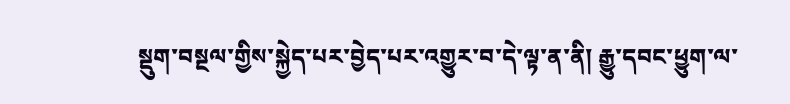སྡུག་བསྔལ་གྱིས་སྐྱེད་པར་བྱེད་པར་འགྱུར་བ་དེ་ལྟ་ན་ནི། རྒྱུ་དབང་ཕྱུག་ལ་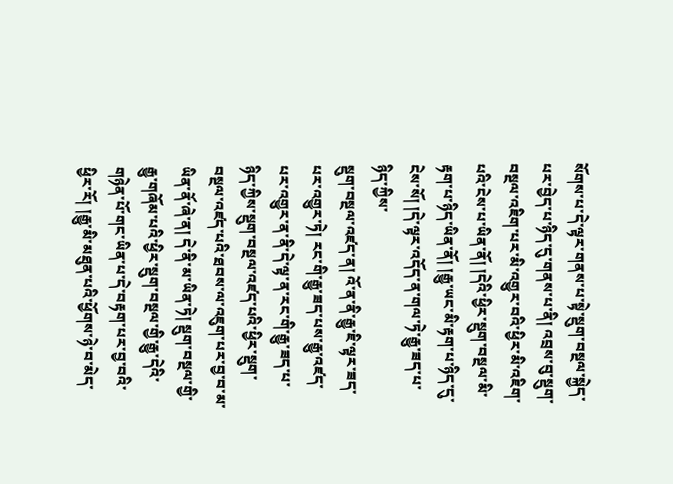སོགས་པ་དེ་ལྟར་གནས་པ་སྟེ་སྡུག་བསྔལ་སྐྱེད་པར་བྱེད་པ་ཉིད་དུ་གནས་པ་ནི། འབྲས་བུ་སྡུག་བསྔལ་འཇིག་པར་མི་འགྱུར་བའི་ཕྱིར་མི་འཇིག་པའི་ངེས་པ་ཡིན་ནོ། །དེའི་ཕྱིར་སྡུག་བསྔལ་མི་རྟག་པ་ཉིད་ཡིན་ནོ། །རྒྱུ་ཡང་མི་རྟག་པ་ཉིད་དུ་ངེས་སོ། །དེ་ལྟར་འདོད་ན་གལ་ཏེ་རྒྱུ་ཟད་པ་ཉིད་ཀྱིས་
སྡུག་བསྔལ་འཛད་ན། འོ་ན་ནི་རྒྱུ་ཇི་ལྟར་ཟད་པར་འགྱུར་ཏེ། རང་གི་རྒྱུ་ཟད་པས་རྒྱུ་འཛད་པར་འགྱུར་ན་ནི་དེ་ལྟ་ན་རང་གི་རྒྱུ་ཟད་པ་ཉིད་ཀྱིས་སྡུག་བསྔལ་འཛད་པའི་ཕྱིར་སྡུག་བསྔལ་འཛད་པའི་ཐབས་ལ་འཇུག་པར་བྱ་བ་མ་ཡིན་ནོ་ཞེ་ན། དེ་ནི་མ་ཡིན་ཏེ། སྡུག་བསྔལ་གྱི་རྒྱུ་གཞོམ་པའི་ཕྱིར་སྡུག་བསྔལ་གྱི་རྒྱུ་དེའི་གཉེན་པོ་གང་ཡིན་པ་དེ་བརྟག་པར་བྱ་བའི་ཕྱིར་རོ། །རྒྱུ་མི་མཐུན་པའི་ཕྱོགས་ཉེ་བ་མེད་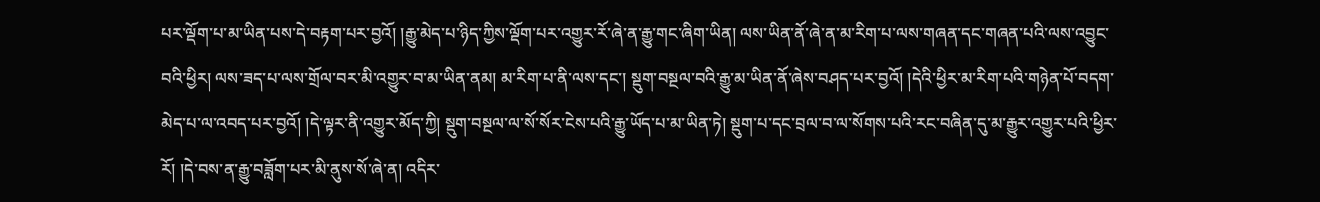པར་ལྡོག་པ་མ་ཡིན་པས་དེ་བརྟག་པར་བྱའོ། །རྒྱུ་མེད་པ་ཉིད་ཀྱིས་ལྡོག་པར་འགྱུར་རོ་ཞེ་ན་རྒྱུ་གང་ཞིག་ཡིན། ལས་ཡིན་ནོ་ཞེ་ན་མ་རིག་པ་ལས་གཞན་དང་གཞན་པའི་ལས་འབྱུང་བའི་ཕྱིར། ལས་ཟད་པ་ལས་གྲོལ་བར་མི་འགྱུར་བ་མ་ཡིན་ནམ། མ་རིག་པ་ནི་ལས་དང་། སྡུག་བསྔལ་བའི་རྒྱུ་མ་ཡིན་ནོ་ཞེས་བཤད་པར་བྱའོ། །དེའི་ཕྱིར་མ་རིག་པའི་གཉེན་པོ་བདག་མེད་པ་ལ་འབད་པར་བྱའོ། །དེ་ལྟར་ནི་འགྱུར་མོད་ཀྱི། སྡུག་བསྔལ་ལ་སོ་སོར་ངེས་པའི་རྒྱུ་ཡོད་པ་མ་ཡིན་ཏེ། སྡུག་པ་དང་བྲལ་བ་ལ་སོགས་པའི་རང་བཞིན་དུ་མ་རྒྱུར་འགྱུར་པའི་ཕྱིར་རོ། །དེ་བས་ན་རྒྱུ་བཟློག་པར་མི་ནུས་སོ་ཞེ་ན། འདིར་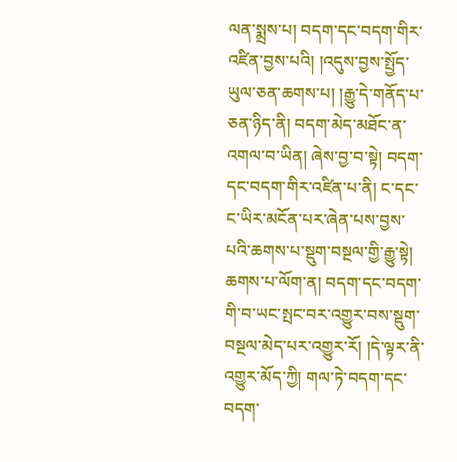ལན་སྨྲས་པ། བདག་དང་བདག་གིར་འཛིན་བྱས་པའི། །འདུས་བྱས་སྤྱོད་ཡུལ་ཅན་ཆགས་པ། །རྒྱུ་དེ་གནོད་པ་ཅན་ཉིད་ནི། བདག་མེད་མཐོང་ན་འགལ་བ་ཡིན། ཞེས་བྱ་བ་སྟེ། བདག་དང་བདག་གིར་འཛིན་པ་ནི། ང་དང་ང་ཡིར་མངོན་པར་ཞེན་པས་བྱས་པའི་ཆགས་པ་སྡུག་བསྔལ་གྱི་རྒྱུ་སྟེ། ཆགས་པ་ལོག་ན། བདག་དང་བདག་གི་བ་ཡང་སྤང་བར་འགྱུར་བས་སྡུག་བསྔལ་མེད་པར་འགྱུར་རོ། །དེ་ལྟར་ནི་འགྱུར་མོད་ཀྱི། གལ་ཏེ་བདག་དང་བདག་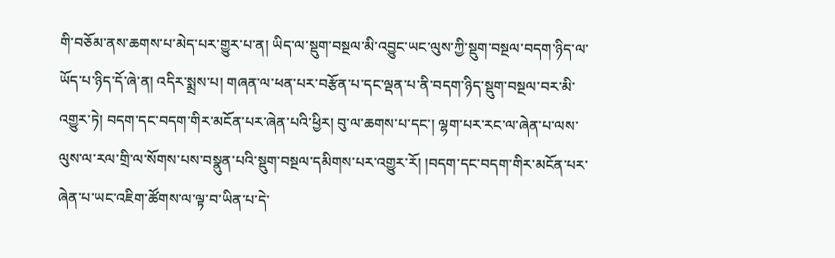གི་བཅོམ་ནས་ཆགས་པ་མེད་པར་གྱུར་པ་ན། ཡིད་ལ་སྡུག་བསྔལ་མི་འབྱུང་ཡང་ལུས་ཀྱི་སྡུག་བསྔལ་བདག་ཉིད་ལ་ཡོད་པ་ཉིད་དོ་ཞེ་ན། འདིར་སྨྲས་པ། གཞན་ལ་ཕན་པར་བརྩོན་པ་དང་ལྡན་པ་ནི་བདག་ཉིད་སྡུག་བསྔལ་བར་མི་འགྱུར་ཏེ། བདག་དང་བདག་གིར་མངོན་པར་ཞེན་པའི་ཕྱིར། བུ་ལ་ཆགས་པ་དང་། ལྷག་པར་རང་ལ་ཞེན་པ་ལས་ལུས་ལ་རལ་གྲི་ལ་སོགས་པས་བསྣུན་པའི་སྡུག་བསྔལ་དམིགས་པར་འགྱུར་རོ། །བདག་དང་བདག་གིར་མངོན་པར་ཞེན་པ་ཡང་འཇིག་ཚོགས་ལ་ལྟ་བ་ཡིན་པ་དེ་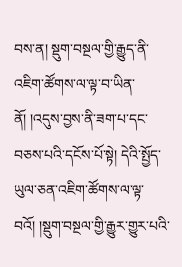བས་ན། སྡུག་བསྔལ་གྱི་རྒྱུད་ནི་
འཇིག་ཚོགས་ལ་ལྟ་བ་ཡིན་ནོ། །འདུས་བྱས་ནི་ཟག་པ་དང་བཅས་པའི་དངོས་པོ་སྟེ། དེའི་སྤྱོད་ཡུལ་ཅན་འཇིག་ཚོགས་ལ་ལྟ་བའོ། །སྡུག་བསྔལ་གྱི་རྒྱུར་གྱུར་པའི་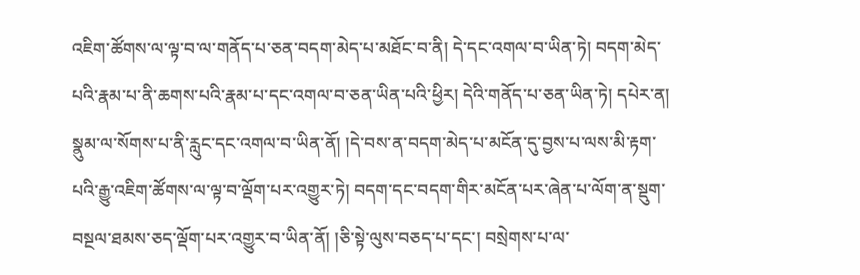འཇིག་ཚོགས་ལ་ལྟ་བ་ལ་གནོད་པ་ཅན་བདག་མེད་པ་མཐོང་བ་ནི། དེ་དང་འགལ་བ་ཡིན་ཏེ། བདག་མེད་པའི་རྣམ་པ་ནི་ཆགས་པའི་རྣམ་པ་དང་འགལ་བ་ཅན་ཡིན་པའི་ཕྱིར། དེའི་གནོད་པ་ཅན་ཡིན་ཏེ། དཔེར་ན། སྣུམ་ལ་སོགས་པ་ནི་རླུང་དང་འགལ་བ་ཡིན་ནོ། །དེ་བས་ན་བདག་མེད་པ་མངོན་དུ་བྱས་པ་ལས་མི་རྟག་པའི་རྒྱུ་འཇིག་ཚོགས་ལ་ལྟ་བ་ལྡོག་པར་འགྱུར་ཏེ། བདག་དང་བདག་གིར་མངོན་པར་ཞེན་པ་ལོག་ན་སྡུག་བསྔལ་ཐམས་ཅད་ལྡོག་པར་འགྱུར་བ་ཡིན་ནོ། །ཅི་སྟེ་ལུས་བཅད་པ་དང་། བསྲེགས་པ་ལ་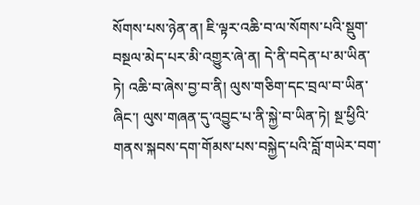སོགས་པས་ཉེན་ན། ཇི་ལྟར་འཆི་བ་ལ་སོགས་པའི་སྡུག་བསྔལ་མེད་པར་མི་འགྱུར་ཞེ་ན། དེ་ནི་བདེན་པ་མ་ཡིན་ཏེ། འཆི་བ་ཞེས་བྱ་བ་ནི། ལུས་གཅིག་དང་བྲལ་བ་ཡིན་ཞིང་། ལུས་གཞན་དུ་འབྱུང་པ་ནི་སྐྱེ་བ་ཡིན་ཏེ། སྔ་ཕྱིའི་གནས་སྐབས་དག་གོམས་པས་བསྐྱེད་པའི་བློ་གཡེར་བག་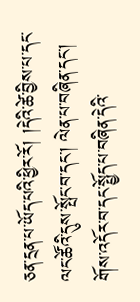ཅན་དྲན་པ་ཡོད་པའི་ཕྱིར་རོ། །དེའི་ཚེ་བྱིས་པ་དང་ལང་ཚོའི་དུས་སྤོང་བ་དང་། ལེན་པ་བཞིན་དང་། གོས་འདོར་བ་དང་སྤྱོད་པ་བཞིན་དེའི་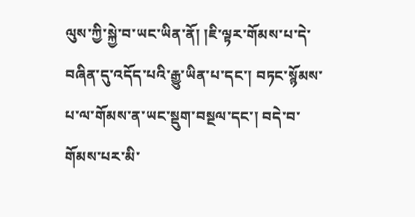ལུས་ཀྱི་སྐྱེ་བ་ཡང་ཡིན་ནོ། །ཇི་ལྟར་གོམས་པ་དེ་བཞིན་དུ་འདོད་པའི་རྒྱུ་ཡིན་པ་དང་། བཏང་སྙོམས་པ་ལ་གོམས་ན་ཡང་སྡུག་བསྔལ་དང་། བདེ་བ་གོམས་པར་མི་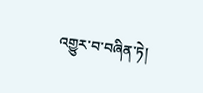འགྱུར་བ་བཞིན་ཏེ།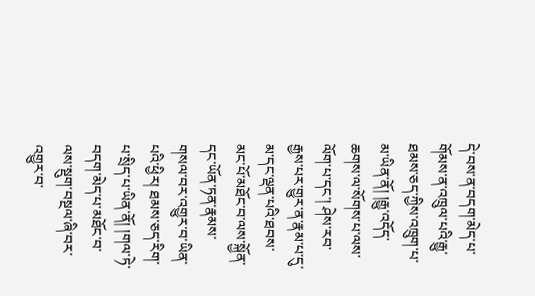དེ་བས་ན་བདག་མེད་པ་གོམས་ན་འཁྲུལ་པའི་རྒྱུ་ཐམས་ཅད་ཀྱིས་འཁྲུག་པ་མ་ཡིན་ནོ། །རྒྱུ་འདོད་ཆགས་ལ་སོགས་པ་ལས་ལོག་པ་དང་། ཤེས་རབ་རྒྱས་པར་གྱུར་ན་རྣམ་པ་དུ་མ་དང་ལྡན་པའི་ཐབས་མང་པོ་མཐོང་བ་ལས་སྐྱོན་དང་ཡོན་ཏན་རྣམས་གསལ་བར་འགྱུར་བ་ཡིན་པའི་ཕྱིར། ཐམས་ཅད་རིག་པ་སྲིད་པ་ཡིན་ནོ། །གལ་ཏེ་བདག་མེད་པ་མཐོང་བ་ལས་སྡུག་བསྔལ་ཞི་བར་འགྱུར་བ་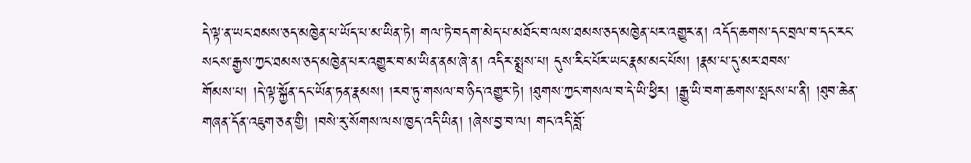དེ་ལྟ་ན་ཡང་ཐམས་ཅད་མཁྱེན་པ་ཡོད་པ་མ་ཡིན་ཏེ། གལ་ཏེ་བདག་མེད་པ་མཐོང་བ་ལས་ཐམས་ཅད་མཁྱེན་པར་འགྱུར་ན། འདོད་ཆགས་དང་བྲལ་བ་དང་རང་སངས་རྒྱས་ཀྱང་ཐམས་ཅད་མཁྱེན་པར་འགྱུར་བ་མ་ཡིན་ནམ་ཞེ་ན། འདིར་སྨྲས་པ། དུས་རིང་པོར་ཡང་རྣམ་མང་པོས། །རྣམ་པ་དུ་མར་ཐབས་
གོམས་པ། །དེ་ལྟ་སྐྱོན་དང་ཡོན་ཏན་རྣམས། །རབ་ཏུ་གསལ་བ་ཉིད་འགྱུར་ཏེ། །ཐུགས་ཀྱང་གསལ་བ་དེ་ཡི་ཕྱིར། །རྒྱུ་ཡི་བག་ཆགས་སྤངས་པ་ནི། །ཐུབ་ཆེན་གཞན་དོན་འཇུག་ཅན་གྱི། །བསེ་རུ་སོགས་ལས་ཁྱད་འདི་ཡིན། །ཞེས་བྱ་བ་ལ། གང་འདི་བློ་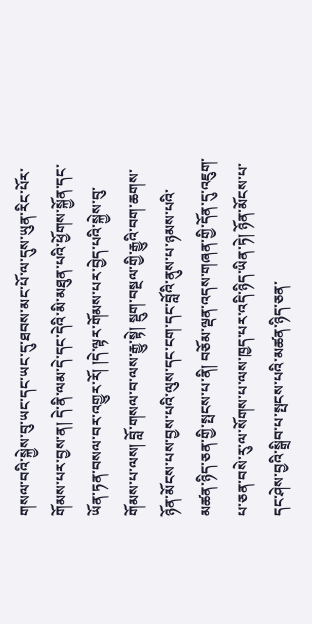གསལ་བའི་སྐྱེས་བུ་ཡང་དང་ཡང་དུ་ཐབས་མང་པོ་ལ་དུས་ཡུན་རིང་པོར་གོམས་པར་བྱས་ན། དེ་ནི་ལམ་དེ་དང་དེའི་མི་མཐུན་པའི་ཕྱོགས་སྐྱོན་དང་ཡོན་ཏན་བསལ་བར་འགྱུར་རོ། །དེ་ལྟར་གོམས་པར་བྱེད་པའི་སྐྱེས་བུ་གོམས་པ་ལས། བློ་གསལ་བ་ལས་རྒྱུ་སྟེ། སྡུག་བསྔལ་གྱི་རྒྱུའི་བག་ཆགས་ཉོན་མོངས་པས་བྱས་པའི་ལུས་དང་ངག་དང་བློའི་ནུས་པ་ཉམས་པའི་མཚན་ཉིད་ཅན་གྱི་སྤངས་པ་ནི། བཅོམ་ལྡན་འདས་གཞན་གྱི་དོན་དུ་འཇུག་པ་ཅན་བསེ་རུ་ལ་སོགས་པ་ལས་ཁྱད་པར་འདི་ཉིད་ཡིན་ཏེ། ཉོན་མོངས་པ་དང་ཤེས་བྱའི་སྒྲིབ་པ་སྤངས་པའི་མཚན་ཉིད་ཅན་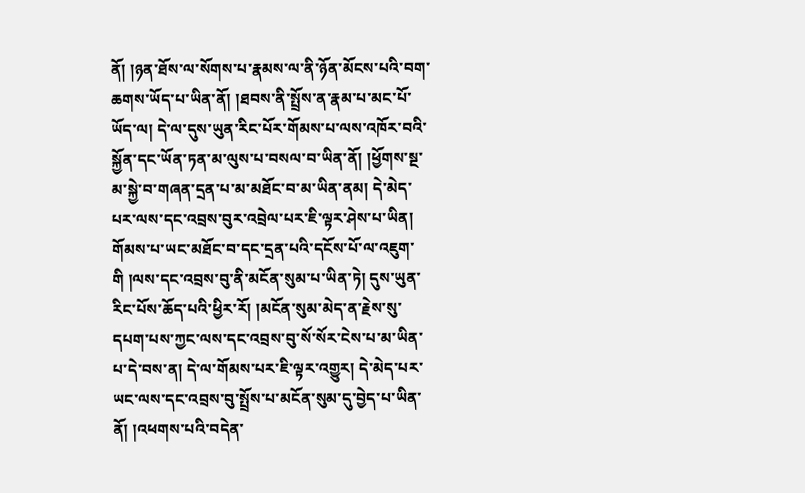ནོ། །ཉན་ཐོས་ལ་སོགས་པ་རྣམས་ལ་ནི་ཉོན་མོངས་པའི་བག་ཆགས་ཡོད་པ་ཡིན་ནོ། །ཐབས་ནི་སྤྲོས་ན་རྣམ་པ་མང་པོ་ཡོད་ལ། དེ་ལ་དུས་ཡུན་རིང་པོར་གོམས་པ་ལས་འཁོར་བའི་སྐྱོན་དང་ཡོན་ཏན་མ་ལུས་པ་བསལ་བ་ཡིན་ནོ། །ཕྱོགས་སྔ་མ་སྐྱེ་བ་གཞན་དྲན་པ་མ་མཐོང་བ་མ་ཡིན་ནམ། དེ་མེད་པར་ལས་དང་འབྲས་བུར་འབྲེལ་པར་ཇི་ལྟར་ཤེས་པ་ཡིན། གོམས་པ་ཡང་མཐོང་བ་དང་དྲན་པའི་དངོས་པོ་ལ་འཇུག་གི །ལས་དང་འབྲས་བུ་ནི་མངོན་སུམ་པ་ཡིན་ཏེ། དུས་ཡུན་རིང་པོས་ཆོད་པའི་ཕྱིར་རོ། །མངོན་སུམ་མེད་ན་རྗེས་སུ་དཔག་པས་ཀྱང་ལས་དང་འབྲས་བུ་སོ་སོར་ངེས་པ་མ་ཡིན་པ་དེ་བས་ན། དེ་ལ་གོམས་པར་ཇི་ལྟར་འགྱུར། དེ་མེད་པར་ཡང་ལས་དང་འབྲས་བུ་སྤྲོས་པ་མངོན་སུམ་དུ་བྱེད་པ་ཡིན་ནོ། །འཕགས་པའི་བདེན་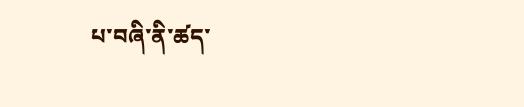པ་བཞི་ནི་ཚད་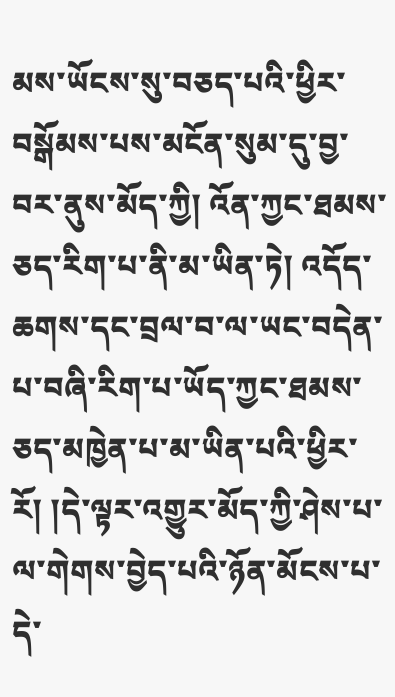མས་ཡོངས་སུ་བཅད་པའི་ཕྱིར་བསྒོམས་པས་མངོན་སུམ་དུ་བྱ་བར་ནུས་མོད་ཀྱི། འོན་ཀྱང་ཐམས་ཅད་རིག་པ་ནི་མ་ཡིན་ཏེ། འདོད་ཆགས་དང་བྲལ་བ་ལ་ཡང་བདེན་པ་བཞི་རིག་པ་ཡོད་ཀྱང་ཐམས་ཅད་མཁྱེན་པ་མ་ཡིན་པའི་ཕྱིར་རོ། །དེ་ལྟར་འགྱུར་མོད་ཀྱི་ཤེས་པ་ལ་གེགས་བྱེད་པའི་ཉོན་མོངས་པ་དེ་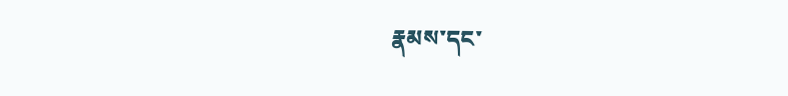རྣམས་དང་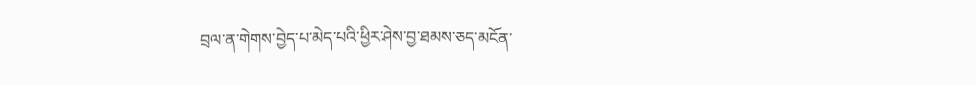བྲལ་ན་གེགས་བྱེད་པ་མེད་པའི་ཕྱིར་ཤེས་བྱ་ཐམས་ཅད་མངོན་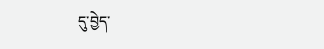དུ་བྱེད་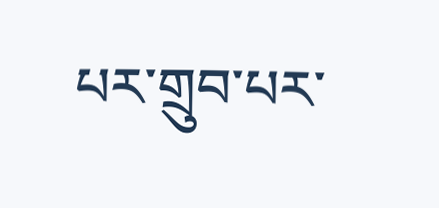པར་གྲུབ་པར་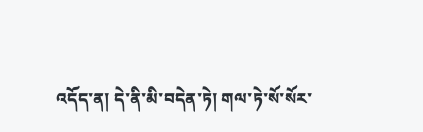འདོད་ན། དེ་ནི་མི་བདེན་ཏེ། གལ་ཏེ་སོ་སོར་